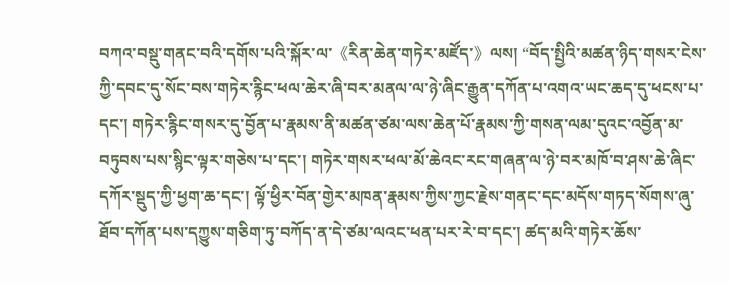བཀའ་བསྡུ་གནང་བའི་དགོས་པའི་སྐོར་ལ་《རིན་ཆེན་གཏེར་མཛོད་》ལས། “བོད་སྤྱིའི་མཚན་ཉིད་གསར་ངེས་ཀྱི་དབང་དུ་སོང་བས་གཏེར་རྙིང་ཕལ་ཆེར་ཞི་བར་མནལ་ལ་ཉེ་ཞིང་རྒྱུན་དཀོན་པ་འགའ་ཡང་ཆད་དུ་ཕངས་པ་དང་། གཏེར་རྙིང་གསར་དུ་བྱོན་པ་རྣམས་ནི་མཚན་ཙམ་ལས་ཆེན་པོ་རྣམས་ཀྱི་གསན་ལམ་དུའང་འབྱོན་མ་བཏུབས་པས་སྙིང་ལྟར་གཅེས་པ་དང་། གཏེར་གསར་ཕལ་མོ་ཆེའང་རང་གཞན་ལ་ཉེ་བར་མཁོ་བ་ཤས་ཆེ་ཞིང་དཀོར་སྡུད་ཀྱི་ཕྱག་ཆ་དང་། ལྟོ་ཕྱིར་བོན་གྱེར་མཁན་རྣམས་ཀྱིས་ཀྱང་རྗེས་གནང་དང་མདོས་གཏད་སོགས་ཞུ་ཐོབ་དཀོན་པས་དཀྱུས་གཅིག་ཏུ་བཀོད་ན་དེ་ཙམ་ལའང་ཕན་པར་རེ་བ་དང་། ཚད་མའི་གཏེར་ཆོས་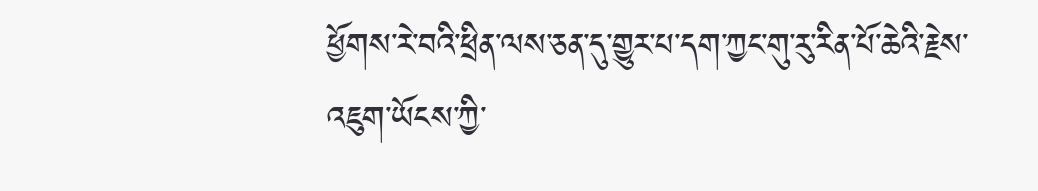ཕྱོགས་རེ་བའི་ཕྲིན་ལས་ཅན་དུ་གྱུར་པ་དག་ཀྱང་གུ་རུ་རིན་པོ་ཆེའི་རྗེས་འཇུག་ཡོངས་ཀྱི་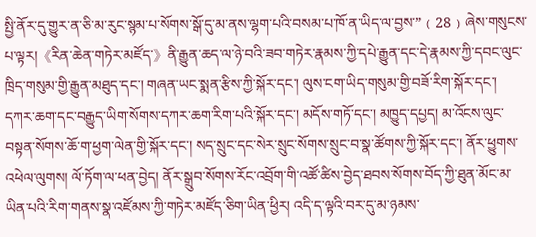སྤྱི་ནོར་དུ་གྱུར་ན་ཅི་མ་རུང་སྙམ་པ་སོགས་སྒོ་དུ་མ་ནས་ལྷག་པའི་བསམ་པ་ཁོ་ན་ཡིད་ལ་བྱས་”﹙28﹚ཞེས་གསུངས་པ་ལྟར།《རིན་ཆེན་གཏེར་མཛོད་》ནི་རྒྱུན་ཆད་ལ་ཉེ་བའི་ཟབ་གཏེར་རྣམས་ཀྱི་དཔེ་རྒྱུན་དང་དེ་རྣམས་ཀྱི་དབང་ལུང་ཁྲིད་གསུམ་གྱི་རྒྱུན་མཐུད་དང་། གཞན་ཡང་སྨན་རྩིས་ཀྱི་སྐོར་དང་། ལུས་ངག་ཡིད་གསུམ་གྱི་བཟོ་རིག་སྐོར་དང་། དཀར་ཆག་དང་བརྒྱུད་ཡིག་སོགས་དཀར་ཆག་རིག་པའི་སྐོར་དང་། མདོས་གཏོ་དང་། མཁྱུད་དཔྱད། མ་འོངས་ལུང་བསྟན་སོགས་ཆོ་ག་ཕྱག་ལེན་གྱི་སྐོར་དང་། སད་སྲུང་དང་སེར་སྲུང་སོགས་སྲུང་བ་སྣ་ཚོགས་ཀྱི་སྐོར་དང་། ནོར་ཕྱུགས་འཕེལ་ལུགས། ལོ་ཏོག་ལ་ཕན་བྱེད། ནོར་སྒྲུབ་སོགས་རོང་འབྲོག་གི་འཚོ་ཚིས་བྱེད་ཐབས་སོགས་བོད་ཀྱི་ཐུན་མོང་མ་ཡིན་པའི་རིག་གནས་སྣ་འཛོམས་ཀྱི་གཏེར་མཛོད་ཅིག་ཡིན་ཕྱིར། འདི་ད་ལྟའི་བར་དུ་མ་ཉམས་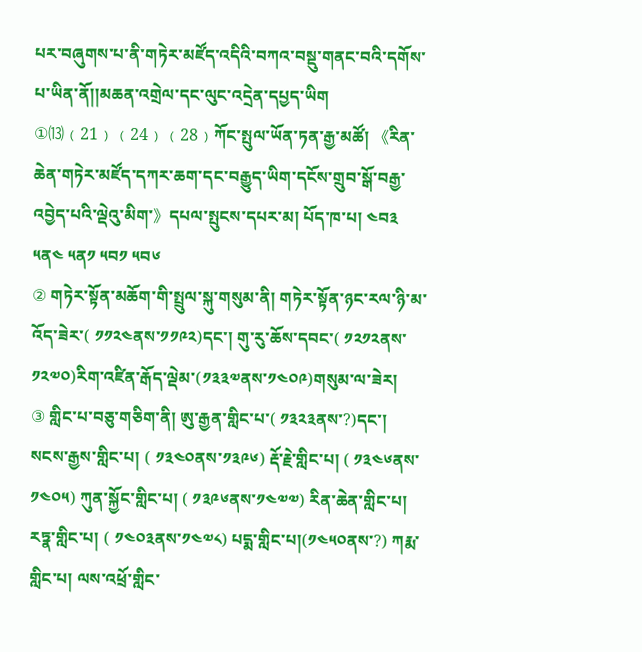པར་བཞུགས་པ་ནི་གཏེར་མཛོད་འདིའི་བཀའ་བསྡུ་གནང་བའི་དགོས་པ་ཡིན་ནོ།།མཆན་འགྲེལ་དང་ལུང་འདྲེན་དཔྱད་ཡིག
①⒀﹙21﹚﹙24﹚﹙28﹚ཀོང་སྤུལ་ཡོན་ཏན་རྒྱ་མཚོ། 《རིན་ཆེན་གཏེར་མཛོད་དཀར་ཆག་དང་བརྒྱུད་ཡིག་དངོས་གྲུབ་སྒོ་བརྒྱ་འབྱེད་པའི་ལྡེའུ་མིག་》དཔལ་སྤུངས་དཔར་མ། པོད་ཁ་པ། ༤བ༣ ༥ན༤ ༥ན༡ ༥བ༡ ༥བ༦
② གཏེར་སྟོན་མཆོག་གི་སྤྲུལ་སྐུ་གསུམ་ནི། གཏེར་སྟོན་ཉང་རལ་ཉི་མ་འོད་ཟེར་( ༡༡༢༤ནས་༡༡༩༢)དང་། གུ་རུ་ཆོས་དབང་( ༡༢༡༢ནས་༡༢༧༠)རིག་འཛིན་རྒོད་ལྡེམ་(༡༣༣༧ནས་༡༤༠༩)གསུམ་ལ་ཟེར།
③ གླིང་པ་བཅུ་གཅིག་ནི། ཨུ་རྒྱན་གླིང་པ་( ༡༣༢༣ནས་?)དང་། སངས་རྒྱས་གླིང་པ། ( ༡༣༤༠ནས་༡༣༩༦) རྡོ་རྗེ་གླིང་པ། ( ༡༣༤༦ནས་༡༤༠༥) ཀུན་སྐྱོང་གླིང་པ། ( ༡༣༩༦ནས་༡༤༧༧) རིན་ཆེན་གླིང་པ། རཏྣ་གླིང་པ། ( ༡༤༠༣ནས་༡༤༧༨) པདྨ་གླིང་པ།(༡༤༥༠ནས་?) ཀརྨ་གླིང་པ། ལས་འཕྲོ་གླིང་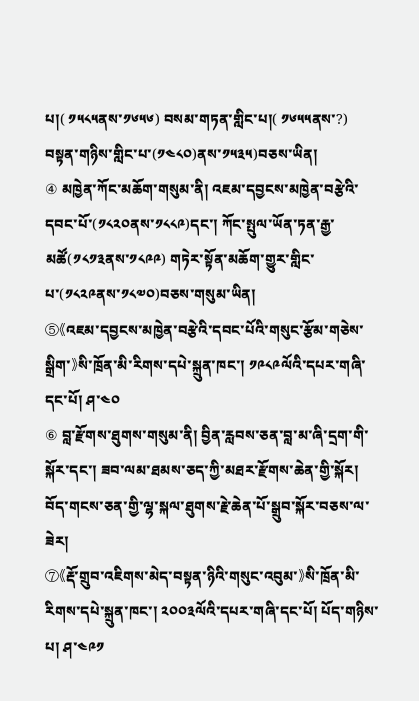པ།( ༡༥༨༥ནས་༡༦༥༦) བསམ་གཏན་གླིང་པ།( ༡༦༥༥ནས་?) བསྟན་གཉིས་གླིང་པ་(༡༤༨༠)ནས་༡༥༣༥)བཅས་ཡིན།
④ མཁྱེན་ཀོང་མཆོག་གསུམ་ནི། འཇམ་དབྱངས་མཁྱེན་བརྩེའི་དབང་པོ་(༡༨༢༠ནས་༡༨༨༩)དང་། ཀོང་སྤུལ་ཡོན་ཏན་རྒྱ་མཚོ(༡༨༡༣ནས་༡༨༩༩) གཏེར་སྟོན་མཆོག་གྱུར་གླིང་པ་(༡༨༢༩ནས་༡༨༧༠)བཅས་གསུམ་ཡིན།
⑤《འཇམ་དབྱངས་མཁྱེན་བརྩེའི་དབང་པོའི་གསུང་རྩོམ་གཅེས་སྒྲིག་》སི་ཁྲོན་མི་རིགས་དཔེ་སྐྲུན་ཁང་། ༡༩༨༩ལོའི་དཔར་གཞི་དང་པོ། ཤ་༤༠
⑥ བླ་རྫོགས་ཐུགས་གསུམ་ནི། བྱིན་རླབས་ཅན་བླ་མ་ཞི་དྲག་གི་སྐོར་དང་། ཟབ་ལམ་ཐམས་ཅད་ཀྱི་མཐར་རྫོགས་ཆེན་གྱི་སྐོར། བོད་གངས་ཅན་གྱི་ལྷ་སྐལ་ཐུགས་རྗེ་ཆེན་པོ་སྒྲུབ་སྐོར་བཅས་ལ་ཟེར།
⑦《རྡོ་གྲུབ་འཇིགས་མེད་བསྟན་ཉིའི་གསུང་འབུམ་》སི་ཁྲོན་མི་རིགས་དཔེ་སྐྲུན་ཁང་། ༢༠༠༣ལོའི་དཔར་གཞི་དང་པོ། པོད་གཉིས་པ། ཤ་༤༩༡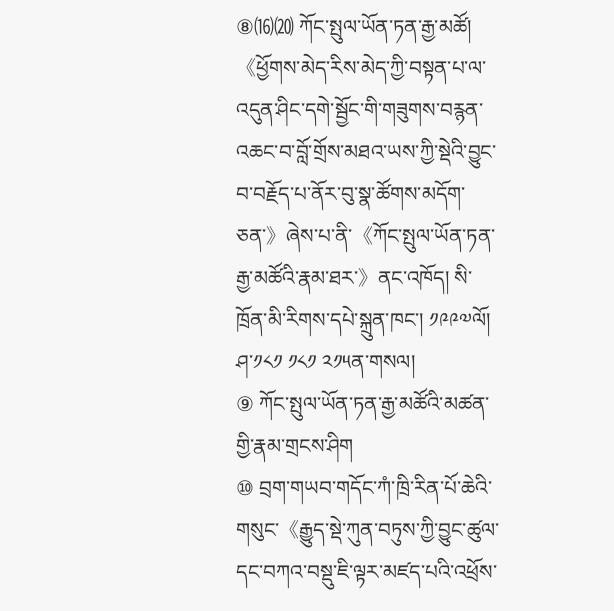⑧⒃⒇ ཀོང་སྤུལ་ཡོན་ཏན་རྒྱ་མཚོ། 《ཕྱོགས་མེད་རིས་མེད་ཀྱི་བསྟན་པ་ལ་འདུན་ཤིང་དགེ་སྦྱོང་གི་གཟུགས་བརྙན་འཆང་བ་བློ་གྲོས་མཐའ་ཡས་ཀྱི་སྡེའི་བྱུང་བ་བརྗོད་པ་ནོར་བུ་སྣ་ཚོགས་མདོག་ཅན་》ཞེས་པ་ནི་《ཀོང་སྤུལ་ཡོན་ཏན་རྒྱ་མཚོའི་རྣམ་ཐར་》ནང་འཁོད། སི་ཁྲོན་མི་རིགས་དཔེ་སྐྲུན་ཁང་། ༡༩༩༧ལོ། ཤ་༡༨༡ ༡༨༡ ༢༡༥ན་གསལ།
⑨ ཀོང་སྤུལ་ཡོན་ཏན་རྒྱ་མཚོའི་མཚན་གྱི་རྣམ་གྲངས་ཤིག
⑩ བྲག་གཡབ་གདོང་ཀཾ་ཁྲི་རིན་པོ་ཆེའི་གསུང་《རྒྱུད་སྡེ་ཀུན་བཏུས་ཀྱི་བྱུང་ཚུལ་དང་བཀའ་བསྡུ་ཇི་ལྟར་མཛད་པའི་འཕྲོས་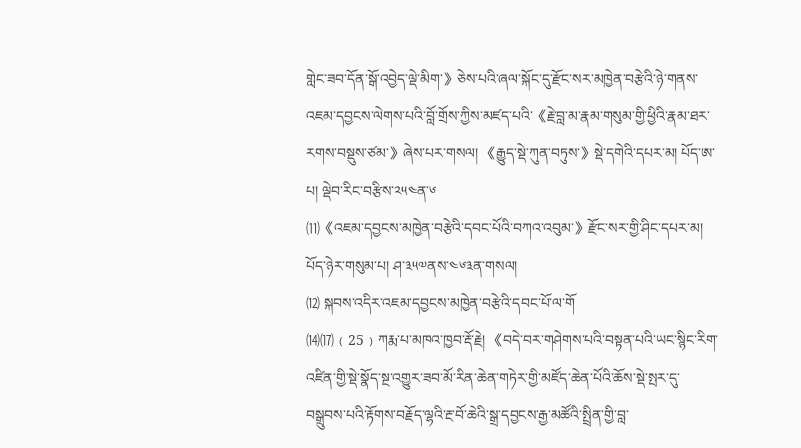གླེང་ཟབ་དོན་སྒོ་འབྱེད་ལྡེ་མིག་》ཅེས་པའི་ཞལ་སྐོང་དུ་རྫོང་སར་མཁྱེན་བརྩེའི་ཉེ་གནས་འཇམ་དབྱངས་ལེགས་པའི་བློ་གྲོས་ཀྱིས་མཛད་པའི་《རྗེ་བླ་མ་རྣམ་གསུམ་གྱི་ཕྱིའི་རྣམ་ཐར་རགས་བསྡུས་ཙམ་》ཞེས་པར་གསལ། 《རྒྱུད་སྡེ་ཀུན་བཏུས་》སྡེ་དགེའི་དཔར་མ། པོད་ཨ་པ། ལྡེབ་རིང་བརྩིས་༢༥༤ན་༦
⑾《འཇམ་དབྱངས་མཁྱེན་བརྩེའི་དབང་པོའི་བཀའ་འབུམ་》རྫོང་སར་གྱི་ཤིང་དཔར་མ། པོད་ཉེར་གསུམ་པ། ཤ་༣༥༧ནས་༤༦༣ན་གསལ།
⑿ སྐབས་འདིར་འཇམ་དབྱངས་མཁྱེན་བརྩེའི་དབང་པོ་ལ་གོ
⒁⒄﹙25﹚ཀརྨ་པ་མཁའ་ཁྱབ་རྡོ་རྗེ། 《བདེ་བར་གཤེགས་པའི་བསྟན་པའི་ཡང་སྙིང་རིག་འཛིན་གྱི་སྡེ་སྣོད་སྔ་འགྱུར་ཟབ་མོ་རིན་ཆེན་གཏེར་གྱི་མཛོད་ཆེན་པོའི་ཆོས་སྡེ་སྤར་དུ་བསྒྲུབས་པའི་རྟོགས་བརྗོད་ལྷའི་རྔ་བོ་ཆེའི་སྒྲ་དབྱངས་རྒྱ་མཚོའི་སྤྲིན་གྱི་བླ་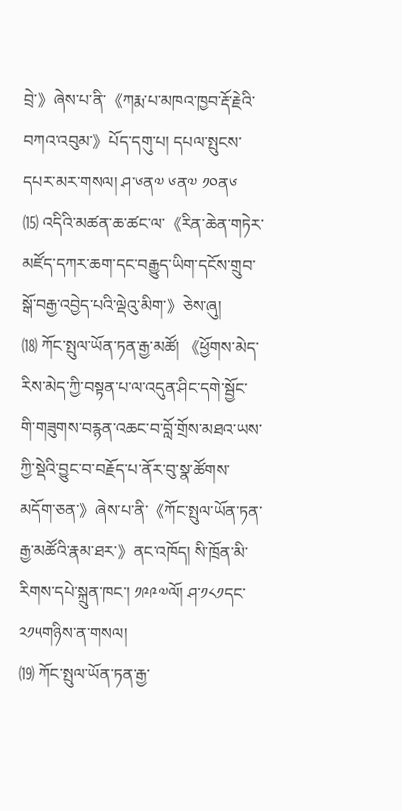བྲེ་》ཞེས་པ་ནི་《ཀརྨ་པ་མཁའ་ཁྱབ་རྡོ་རྗེའི་བཀའ་འབུམ་》པོད་དགུ་པ། དཔལ་སྤུངས་དཔར་མར་གསལ། ཤ་༦ན༧ ༦ན༧ ༡༠ན༦
⒂ འདིའི་མཚན་ཆ་ཚང་ལ་《རིན་ཆེན་གཏེར་མཛོད་དཀར་ཆག་དང་བརྒྱུད་ཡིག་དངོས་གྲུབ་སྒོ་བརྒྱ་འབྱེད་པའི་ལྡེའུ་མིག་》ཅེས་ཞུ།
⒅ ཀོང་སྤུལ་ཡོན་ཏན་རྒྱ་མཚོ། 《ཕྱོགས་མེད་རིས་མེད་ཀྱི་བསྟན་པ་ལ་འདུན་ཤིང་དགེ་སྦྱོང་གི་གཟུགས་བརྙན་འཆང་བ་བློ་གྲོས་མཐའ་ཡས་ཀྱི་སྡེའི་བྱུང་བ་བརྗོད་པ་ནོར་བུ་སྣ་ཚོགས་མདོག་ཅན་》ཞེས་པ་ནི་《ཀོང་སྤུལ་ཡོན་ཏན་རྒྱ་མཚོའི་རྣམ་ཐར་》ནང་འཁོད། སི་ཁྲོན་མི་རིགས་དཔེ་སྐྲུན་ཁང་། ༡༩༩༧ལོ། ཤ་༡༨༡དང་༢༡༥གཉིས་ན་གསལ།
⒆ ཀོང་སྤུལ་ཡོན་ཏན་རྒྱ་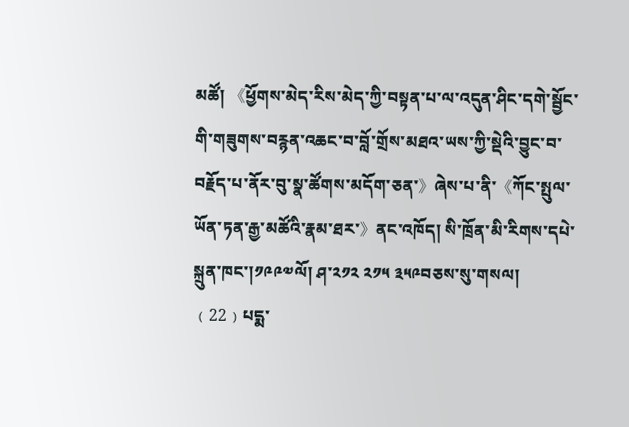མཚོ། 《ཕྱོགས་མེད་རིས་མེད་ཀྱི་བསྟན་པ་ལ་འདུན་ཤིང་དགེ་སྦྱོང་གི་གཟུགས་བརྙན་འཆང་བ་བློ་གྲོས་མཐའ་ཡས་ཀྱི་སྡེའི་བྱུང་བ་བརྗོད་པ་ནོར་བུ་སྣ་ཚོགས་མདོག་ཅན་》ཞེས་པ་ནི་《ཀོང་སྤུལ་ཡོན་ཏན་རྒྱ་མཚོའི་རྣམ་ཐར་》ནང་འཁོད། སི་ཁྲོན་མི་རིགས་དཔེ་སྐྲུན་ཁང་།༡༩༩༧ལོ། ཤ་༢༡༢ ༢༡༥ ༣༥༩བཅས་སུ་གསལ།
﹙22﹚པདྨ་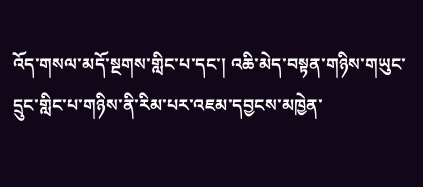འོད་གསལ་མདོ་སྔགས་གླིང་པ་དང་། འཆི་མེད་བསྟན་གཉིས་གཡུང་དྲུང་གླིང་པ་གཉིས་ནི་རིམ་པར་འཇམ་དབྱངས་མཁྱེན་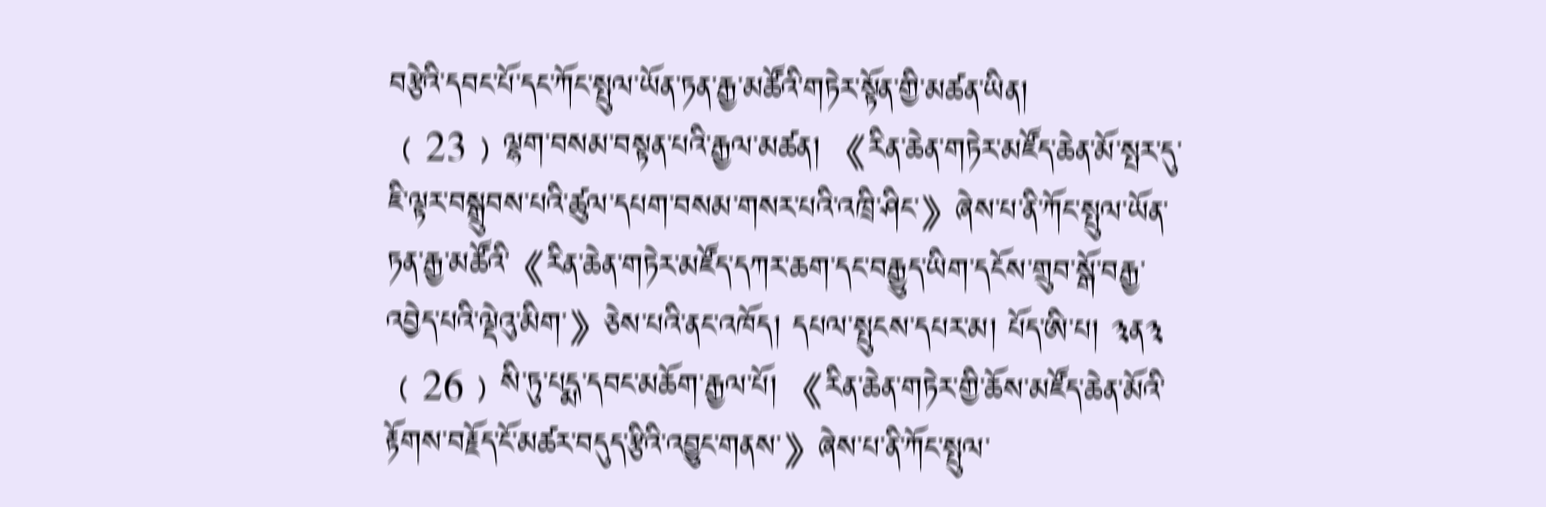བརྩེའི་དབང་པོ་དང་ཀོང་སྤུལ་ཡོན་ཏན་རྒྱ་མཚོའི་གཏེར་སྟོན་གྱི་མཚན་ཡིན།
﹙23﹚ལྷག་བསམ་བསྟན་པའི་རྒྱལ་མཚན། 《རིན་ཆེན་གཏེར་མཛོད་ཆེན་མོ་སྤར་དུ་ཇི་ལྟར་བསྒྲུབས་པའི་ཚུལ་དཔག་བསམ་གསར་པའི་འཁྲི་ཤིང་》ཞེས་པ་ནི་ཀོང་སྤུལ་ཡོན་ཏན་རྒྱ་མཚོའི་《རིན་ཆེན་གཏེར་མཛོད་དཀར་ཆག་དང་བརྒྱུད་ཡིག་དངོས་གྲུབ་སྒོ་བརྒྱ་འབྱེད་པའི་ལྡེའུ་མིག་》ཅེས་པའི་ནང་འཁོད། དཔལ་སྤུངས་དཔར་མ། པོད་ཨི་པ། ༣ན༣
﹙26﹚སི་ཏུ་པདྨ་དབང་མཆོག་རྒྱལ་པོ། 《རིན་ཆེན་གཏེར་གྱི་ཆོས་མཛོད་ཆེན་མོའི་རྟོགས་བརྗོད་ངོ་མཚར་བདུད་རྩིའི་འབྱུང་གནས་》ཞེས་པ་ནི་ཀོང་སྤུལ་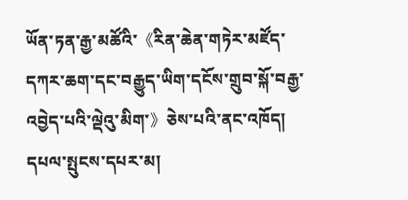ཡོན་ཏན་རྒྱ་མཚོའི་《རིན་ཆེན་གཏེར་མཛོད་དཀར་ཆག་དང་བརྒྱུད་ཡིག་དངོས་གྲུབ་སྐོ་བརྒྱ་འབྱེད་པའི་ལྡེའུ་མིག་》ཅེས་པའི་ནང་འཁོད། དཔལ་སྤུངས་དཔར་མ།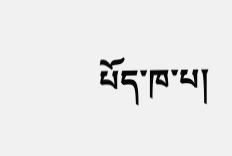པོད་ཁ་པ།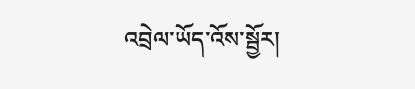འབྲེལ་ཡོད་འོས་སྦྱོར།